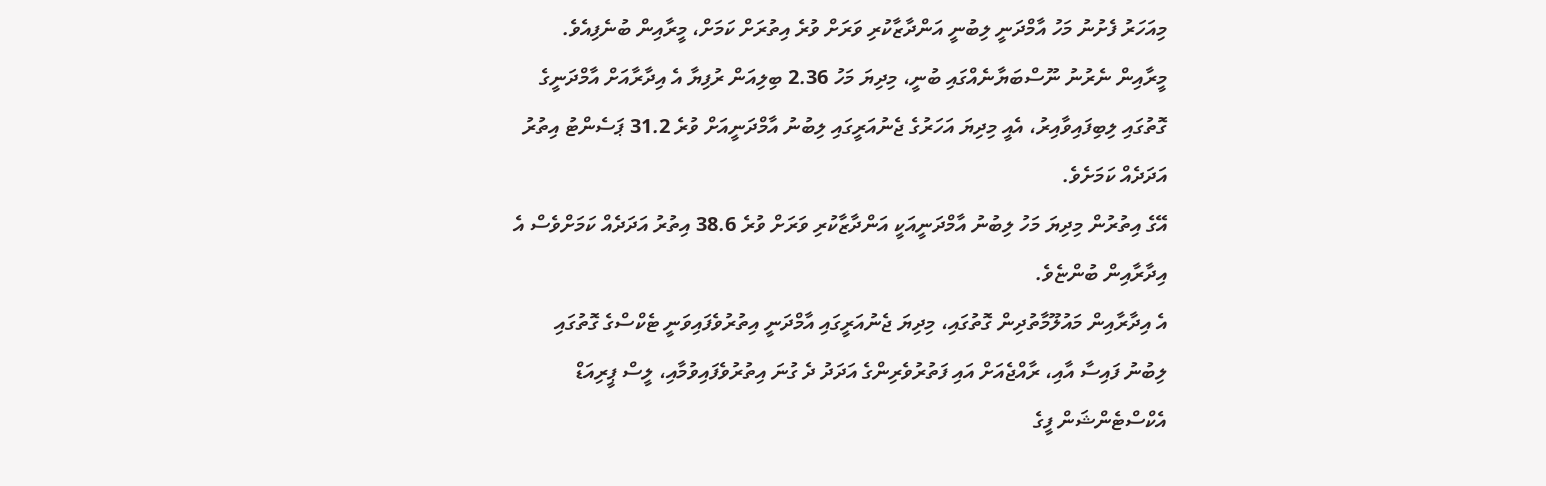މިއަހަރު ފެށުނު މަހު އާމްދަނީ ލިބުނީ އަންދާޒާކުރި ވަރަށް ވުރެ އިތުރަށް ކަމަށް، މީރާއިން ބުނެފިއެވެ.
މީރާއިން ނެރުނު ނޫސްބަޔާނެއްގައި ބުނީ، މިދިޔަ މަހު 2.36 ބިލިއަން ރުފިޔާ އެ އިދާރާއަށް އާމްދަނީގެ ގޮތުގައި ލިބިފައިވާއިރު، އެއީ މިދިޔަ އަހަރުގެ ޖެނުއަރީގައި ލިބުނު އާމްދަނީއަށް ވުރެ 31.2 ޕަސެންޓު އިތުރު އަދަދެއް ކަމަށެވެ.
އޭގެ އިތުރުން މިދިޔަ މަހު ލިބުނު އާމްދަނީއަކީ އަންދާޒާކުރި ވަރަށް ވުރެ 38.6 އިތުރު އަދަދެއް ކަމަށްވެސް އެ އިދާރާއިން ބުންޏެވެ.
އެ އިދާރާއިން މައުލޫމާތުދިން ގޮތުގައި، މިދިޔަ ޖެނުއަރީގައި އާމްދަނީ އިތުރުވެފައިވަނީ ޓެކްސްގެ ގޮތުގައި ލިބުނު ފައިސާ އާއި، ރާއްޖެއަށް އައި ފަތުރުވެރިންގެ އަދަދު ދެ ގުނަ އިތުރުވެފައިވުމާއި، ލީސް ޕީރިއަޑް އެކްސްޓެންޝަން ފީގެ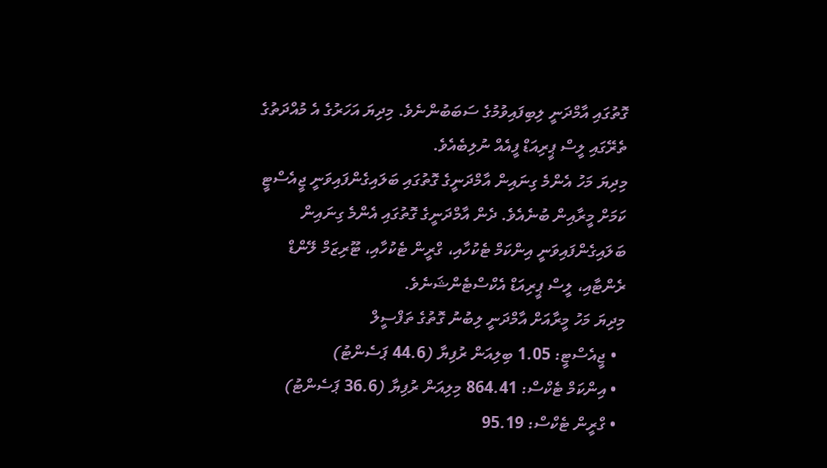ގޮތުގައި އާމްދަނީ ލިބިފައިވުމުގެ ސަބަބުންނެވެ. މިދިޔަ އަހަރުގެ އެ މުއްދަތުގެ ތެރޭގައި ލީސް ޕީރިއަޑް ފީއެއް ނުލިބެއެވެ.
މިދިޔަ މަހު އެންމެ ގިނައިން އާމްދަނީގެ ގޮތުގައި ބަލައިގެންފައިވަނީ ޖީއެސްޓީ ކަމަށް މީރާއިން ބުނެއެވެ. ދެން އާމްދަނީގެ ގޮތުގައި އެންމެ ގިނައިން ބަލައިގެންފައިވަނީ އިންކަމް ޓެކުހާއި، ގްރީން ޓެކުހާއި، ޓޫރިޒަމް ލޭންޑް ރެންޓާއި، ލީސް ޕީރިއަޑް އެކްސްޓެންޝަނެވެ.
މިދިޔަ މަހު މީރާއަށް އާމްދަނީ ލިބުނު ގޮތުގެ ތަފްސީލް
  • ޖީއެސްޓީ: 1.05 ބިލިއަން ރުފިޔާ (44.6 ޕަސެންޓު)
  • އިންކަމް ޓެކްސް: 864.41 މިލިއަން ރުފިޔާ (36.6 ޕަސެންޓު)
  • ގްރީން ޓެކްސް: 95.19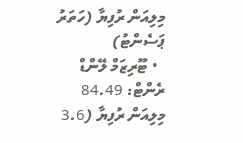މިލިއަން ރުފިޔާ (ހަތަރު ޕަސެންޓު)
  • ޓޫރިޒަމް ލޭންޑް ރެންޓް: 84.49 މިލިއަން ރުފިޔާ (3.6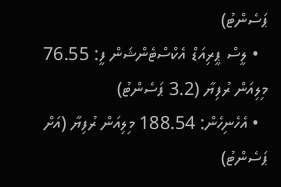ޕަސެންޓު)
  • ލީސް ޕީރިއަޑް އެކްސްޓެންޝަން ފީ: 76.55 މިލިއަން ރުފިޔާ (3.2 ޕަސެންޓު)
  • އެހެނިހެން: 188.54 މިލިއަން ރުފިޔާ (އަށް ޕަސެންޓު)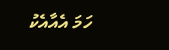ހަމަ އެއާއެކު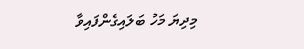މިދިޔަ މަހު ބަލައިގެންފައިވާ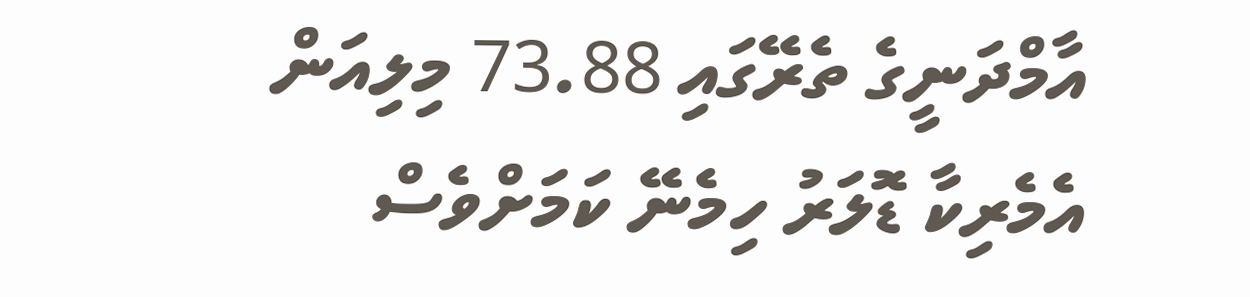އާމްދަނީގެ ތެރޭގައި 73.88 މިލިއަން އެމެރިކާ ޑޮލަރު ހިމެނޭ ކަމަށްވެސް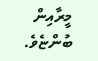މީރާއިން ބުންޏެވެ.